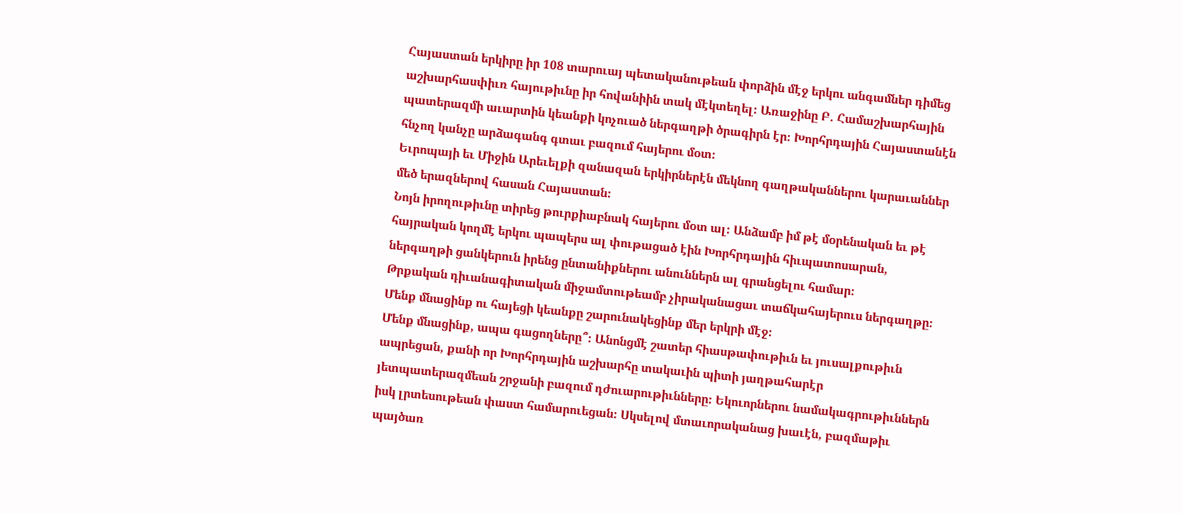Հայաստան երկիրը իր 108 տարուայ պետականութեան փորձին մէջ երկու անգամներ դիմեց աշխարհասփիւռ հայութիւնը իր հովանիին տակ մէկտեղել։ Առաջինը Բ. Համաշխարհային պատերազմի աւարտին կեանքի կոչուած ներգաղթի ծրագիրն էր։ Խորհրդային Հայաստանէն հնչող կանչը արձագանգ գտաւ բազում հայերու մօտ։
Եւրոպայի եւ Միջին Արեւելքի զանազան երկիրներէն մեկնող գաղթականներու կարաւաններ մեծ երազներով հասան Հայաստան։
Նոյն իրողութիւնը տիրեց թուրքիաբնակ հայերու մօտ ալ։ Անձամբ իմ թէ մօրենական եւ թէ հայրական կողմէ երկու պապերս ալ փութացած էին Խորհրդային հիւպատոսարան, ներգաղթի ցանկերուն իրենց ընտանիքներու անուններն ալ գրանցելու համար։
Թրքական դիւանագիտական միջամտութեամբ չիրականացաւ տաճկահայերուս ներգաղթը։ Մենք մնացինք ու հայեցի կեանքը շարունակեցինք մեր երկրի մէջ։
Մենք մնացինք, ապա գացողները՞։ Անոնցմէ շատեր հիասթափութիւն եւ յուսալքութիւն ապրեցան, քանի որ Խորհրդային աշխարհը տակաւին պիտի յաղթահարէր յետպատերազմեան շրջանի բազում դժուարութիւնները։ Եկուորներու նամակագրութիւններն իսկ լրտեսութեան փաստ համարուեցան։ Սկսելով մտաւորականաց խաւէն, բազմաթիւ պայծառ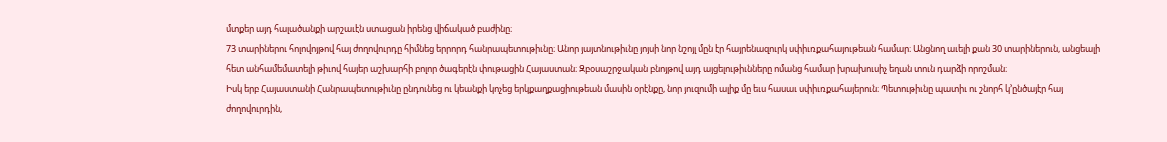մտքեր այդ հալածանքի արշաւէն ստացան իրենց վիճակած բաժինը։
73 տարիներու հոլովոյթով հայ ժողովուրդը հիմնեց երրորդ հանրապետութիւնը։ Անոր յայտնութիւնը յոյսի նոր նշոյլ մըն էր հայրենազուրկ սփիւռքահայութեան համար։ Անցնող աւելի քան 30 տարիներուն, անցեալի հետ անհամեմատելի թիւով հայեր աշխարհի բոլոր ծագերէն փութացին Հայաստան։ Զբօսաշրջական բնոյթով այդ այցելութիւնները ոմանց համար խրախուսիչ եղան տուն դարձի որոշման։
Իսկ երբ Հայաստանի Հանրապետութիւնը ընդունեց ու կեանքի կոչեց երկքաղքացիութեան մասին օրէնքը, նոր յուզումի ալիք մը եւս հասաւ սփիւռքահայերուն։ Պետութիւնը պատիւ ու շնորհ կ՚ընծայէր հայ ժողովուրդին,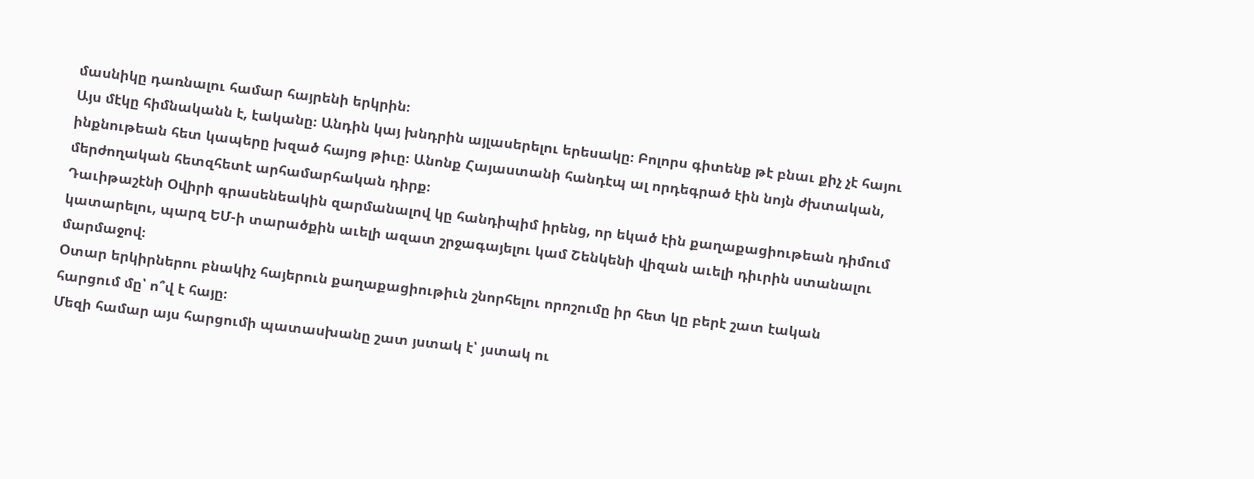մասնիկը դառնալու համար հայրենի երկրին։
Այս մէկը հիմնականն է, էականը։ Անդին կայ խնդրին այլասերելու երեսակը։ Բոլորս գիտենք թէ բնաւ քիչ չէ հայու ինքնութեան հետ կապերը խզած հայոց թիւը։ Անոնք Հայաստանի հանդէպ ալ որդեգրած էին նոյն ժխտական, մերժողական հետզհետէ արհամարհական դիրք։
Դաւիթաշէնի Օվիրի գրասենեակին զարմանալով կը հանդիպիմ իրենց, որ եկած էին քաղաքացիութեան դիմում կատարելու, պարզ ԵՄ-ի տարածքին աւելի ազատ շրջագայելու կամ Շենկենի վիզան աւելի դիւրին ստանալու մարմաջով։
Օտար երկիրներու բնակիչ հայերուն քաղաքացիութիւն շնորհելու որոշումը իր հետ կը բերէ շատ էական հարցում մը՝ ո՞վ է հայը։
Մեզի համար այս հարցումի պատասխանը շատ յստակ է՝ յստակ ու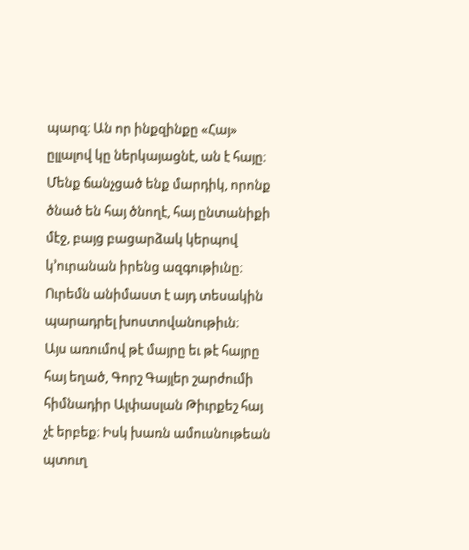պարզ։ Ան որ ինքզինքը «Հայ» ըլլալով կը ներկայացնէ, ան է հայը։
Մենք ճանչցած ենք մարդիկ, որոնք ծնած են հայ ծնողէ, հայ ընտանիքի մէջ, բայց բացարձակ կերպով կ՚ուրանան իրենց ազգութիւնը։ Ուրեմն անիմաստ է այդ տեսակին պարադրել խոստովանութիւն։
Այս առումով թէ մայրը եւ թէ հայրը հայ եղած, Գորշ Գայլեր շարժումի հիմնադիր Ալփասլան Թիւրքեշ հայ չէ երբեք։ Իսկ խառն ամուսնութեան պտուղ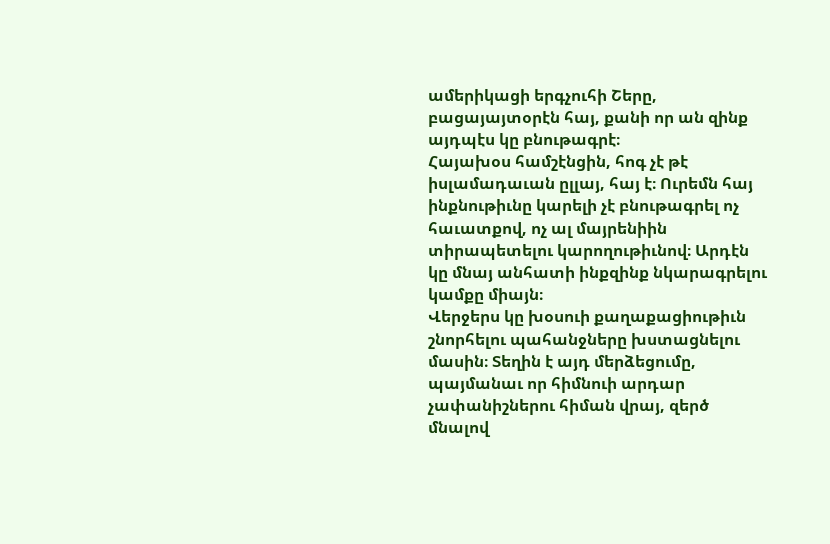ամերիկացի երգչուհի Շերը, բացայայտօրէն հայ, քանի որ ան զինք այդպէս կը բնութագրէ։
Հայախօս համշէնցին, հոգ չէ թէ իսլամադաւան ըլլայ, հայ է։ Ուրեմն հայ ինքնութիւնը կարելի չէ բնութագրել ոչ հաւատքով, ոչ ալ մայրենիին տիրապետելու կարողութիւնով։ Արդէն կը մնայ անհատի ինքզինք նկարագրելու կամքը միայն։
Վերջերս կը խօսուի քաղաքացիութիւն շնորհելու պահանջները խստացնելու մասին։ Տեղին է այդ մերձեցումը, պայմանաւ որ հիմնուի արդար չափանիշներու հիման վրայ, զերծ մնալով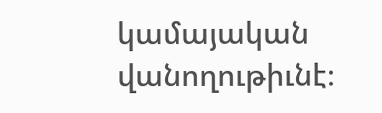կամայական վանողութիւնէ։